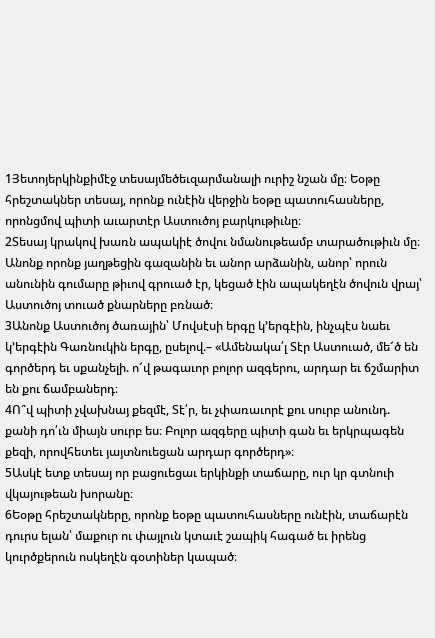1Յետոյերկինքիմէջ տեսայմեծեւզարմանալի ուրիշ նշան մը։ Եօթը հրեշտակներ տեսայ, որոնք ունէին վերջին եօթը պատուհասները, որոնցմով պիտի աւարտէր Աստուծոյ բարկութիւնը։
2Տեսայ կրակով խառն ապակիէ ծովու նմանութեամբ տարածութիւն մը։ Անոնք որոնք յաղթեցին գազանին եւ անոր արձանին, անոր՝ որուն անունին գումարը թիւով գրուած էր, կեցած էին ապակեղէն ծովուն վրայ՝ Աստուծոյ տուած քնարները բռնած։
3Անոնք Աստուծոյ ծառային՝ Մովսէսի երգը կ՚երգէին, ինչպէս նաեւ կ՚երգէին Գառնուկին երգը, ըսելով.– «Ամենակա՛լ Տէր Աստուած, մե՜ծ են գործերդ եւ սքանչելի. ո՜վ թագաւոր բոլոր ազգերու, արդար եւ ճշմարիտ են քու ճամբաներդ։
4Ո՞վ պիտի չվախնայ քեզմէ, Տէ՛ր, եւ չփառաւորէ քու սուրբ անունդ. քանի դո՛ւն միայն սուրբ ես։ Բոլոր ազգերը պիտի գան եւ երկրպագեն քեզի, որովհետեւ յայտնուեցան արդար գործերդ»։
5Ասկէ ետք տեսայ որ բացուեցաւ երկինքի տաճարը, ուր կր գտնուի վկայութեան խորանը։
6Եօթը հրեշտակները, որոնք եօթը պատուհասները ունէին, տաճարէն դուրս ելան՝ մաքուր ու փայլուն կտաւէ շապիկ հագած եւ իրենց կուրծքերուն ոսկեղէն գօտիներ կապած։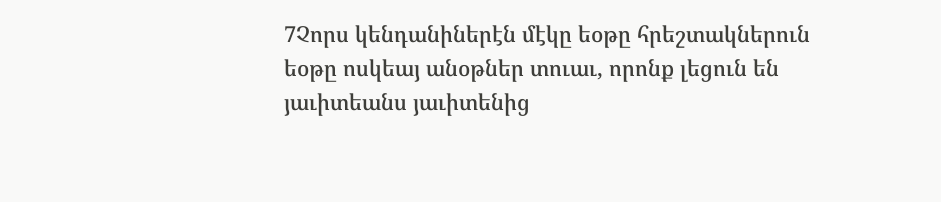7Չորս կենդանիներէն մէկը եօթը հրեշտակներուն եօթը ոսկեայ անօթներ տուաւ, որոնք լեցուն են յաւիտեանս յաւիտենից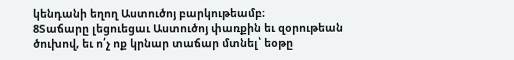կենդանի եղող Աստուծոյ բարկութեամբ։
8Տաճարը լեցուեցաւ Աստուծոյ փառքին եւ զօրութեան ծուխով, եւ ո՛չ ոք կրնար տաճար մտնել՝ եօթը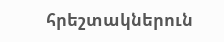հրեշտակներուն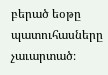բերած եօթը պատուհասները չաւարտած։